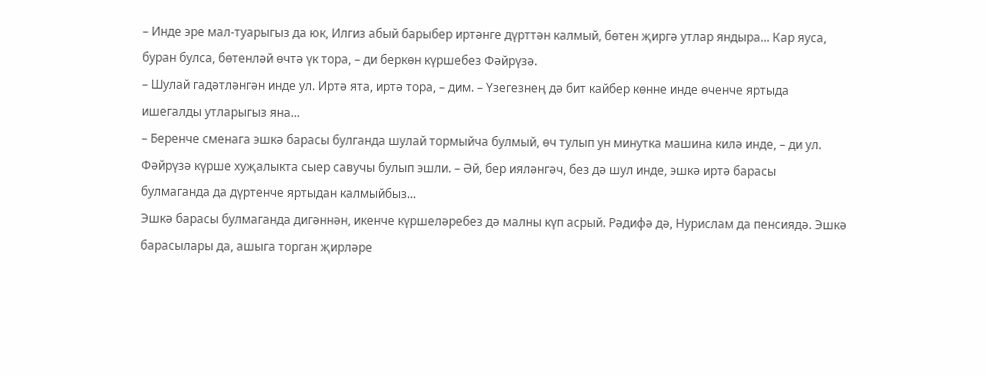– Инде эре мал-туарыгыз да юк, Илгиз абый барыбер иртәнге дүрттән калмый, бөтен җиргә утлар яндыра... Кар яуса, буран булса, бөтенләй өчтә үк тора, – ди беркөн күршебез Фәйрүзә.
– Шулай гадәтләнгән инде ул. Иртә ята, иртә тора, – дим. – Үзегезнең дә бит кайбер көнне инде өченче яртыда ишегалды утларыгыз яна...
– Беренче сменага эшкә барасы булганда шулай тормыйча булмый, өч тулып ун минутка машина килә инде, – ди ул. Фәйрүзә күрше хуҗалыкта сыер савучы булып эшли. – Әй, бер ияләнгәч, без дә шул инде, эшкә иртә барасы булмаганда да дүртенче яртыдан калмыйбыз...
Эшкә барасы булмаганда дигәннән, икенче күршеләребез дә малны күп асрый. Рәдифә дә, Нурислам да пенсиядә. Эшкә барасылары да, ашыга торган җирләре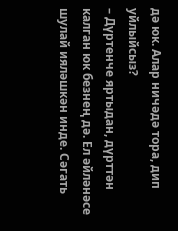дә юк. Алар ничәдә тора, дип уйлыйсыз?
– Дүртенче яртыдан, дүрттән калган юк безнең дә. Ел әйләнәсе шулай ияләшкән инде. Сәгать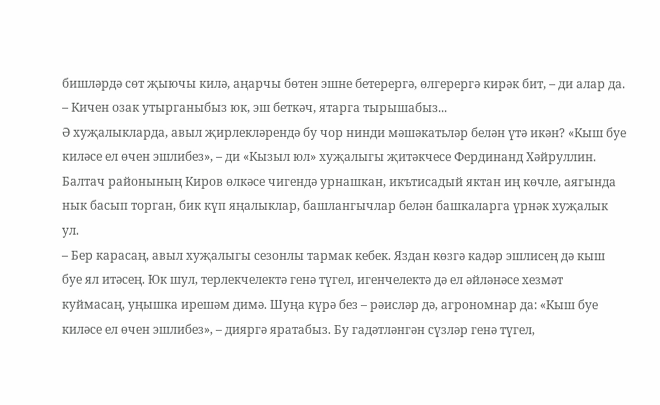бишләрдә сөт җыючы килә, аңарчы бөтен эшне бетерергә, өлгерергә кирәк бит, – ди алар да. – Кичен озак утырганыбыз юк, эш беткәч, ятарга тырышабыз...
Ә хуҗалыкларда, авыл җирлекләрендә бу чор нинди мәшәкатьләр белән үтә икән? «Кыш буе киләсе ел өчен эшлибез», – ди «Кызыл юл» хуҗалыгы җитәкчесе Фердинанд Хәйруллин. Балтач районының Киров өлкәсе чигендә урнашкан, икътисадый яктан иң көчле, аягында нык басып торган, бик күп яңалыклар, башлангычлар белән башкаларга үрнәк хуҗалык ул.
– Бер карасаң, авыл хуҗалыгы сезонлы тармак кебек. Яздан көзгә кадәр эшлисең дә кыш буе ял итәсең. Юк шул, терлекчелектә генә түгел, игенчелектә дә ел әйләнәсе хезмәт куймасаң, уңышка ирешәм димә. Шуңа күрә без – рәисләр дә, агрономнар да: «Кыш буе киләсе ел өчен эшлибез», – дияргә яратабыз. Бу гадәтләнгән сүзләр генә түгел,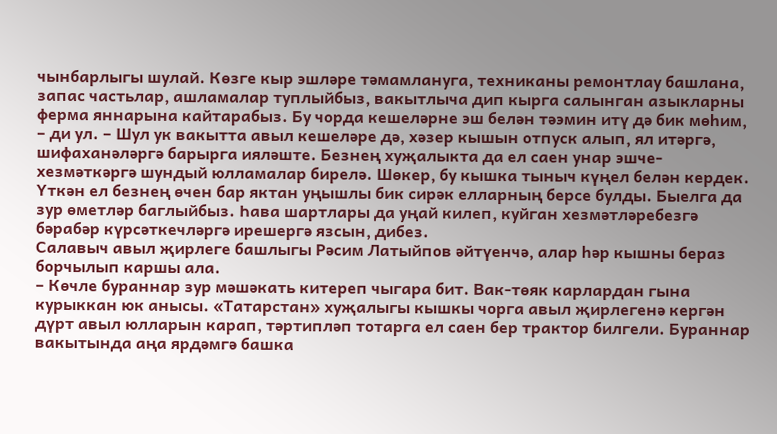чынбарлыгы шулай. Көзге кыр эшләре тәмамлануга, техниканы ремонтлау башлана, запас частьлар, ашламалар туплыйбыз, вакытлыча дип кырга салынган азыкларны ферма яннарына кайтарабыз. Бу чорда кешеләрне эш белән тәэмин итү дә бик мөһим, – ди ул. – Шул ук вакытта авыл кешеләре дә, хәзер кышын отпуск алып, ял итәргә, шифаханәләргә барырга ияләште. Безнең хуҗалыкта да ел саен унар эшче-хезмәткәргә шундый юлламалар бирелә. Шөкер, бу кышка тыныч күңел белән кердек. Үткән ел безнең өчен бар яктан уңышлы бик сирәк елларның берсе булды. Быелга да зур өметләр баглыйбыз. Һава шартлары да уңай килеп, куйган хезмәтләребезгә бәрабәр күрсәткечләргә ирешергә язсын, дибез.
Салавыч авыл җирлеге башлыгы Рәсим Латыйпов әйтүенчә, алар һәр кышны бераз борчылып каршы ала.
– Көчле бураннар зур мәшәкать китереп чыгара бит. Вак-төяк карлардан гына курыккан юк анысы. «Татарстан» хуҗалыгы кышкы чорга авыл җирлегенә кергән дүрт авыл юлларын карап, тәртипләп тотарга ел саен бер трактор билгели. Бураннар вакытында аңа ярдәмгә башка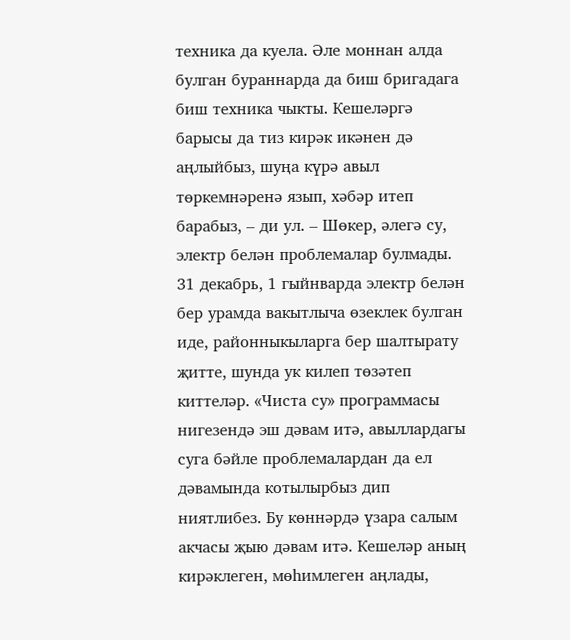техника да куела. Әле моннан алда булган бураннарда да биш бригадага биш техника чыкты. Кешеләргә барысы да тиз кирәк икәнен дә аңлыйбыз, шуңа күрә авыл төркемнәренә язып, хәбәр итеп барабыз, – ди ул. – Шөкер, әлегә су, электр белән проблемалар булмады. 31 декабрь, 1 гыйнварда электр белән бер урамда вакытлыча өзеклек булган иде, районныкыларга бер шалтырату җитте, шунда ук килеп төзәтеп киттеләр. «Чиста су» программасы нигезендә эш дәвам итә, авыллардагы суга бәйле проблемалардан да ел дәвамында котылырбыз дип ниятлибез. Бу көннәрдә үзара салым акчасы җыю дәвам итә. Кешеләр аның кирәклеген, мөһимлеген аңлады,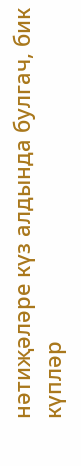нәтиҗәләре күз алдында булгач, бик күпләр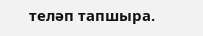теләп тапшыра.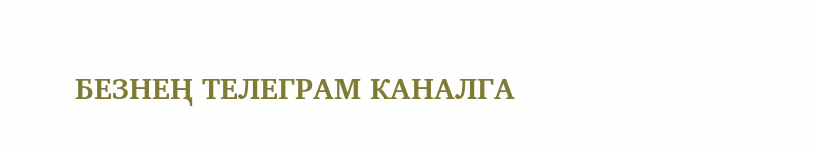БЕЗНЕҢ ТЕЛЕГРАМ КАНАЛГА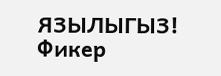ЯЗЫЛЫГЫЗ!
Фикер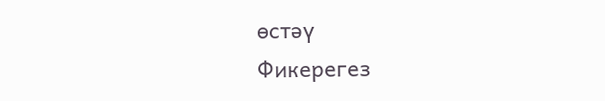өстәү
Фикерегез